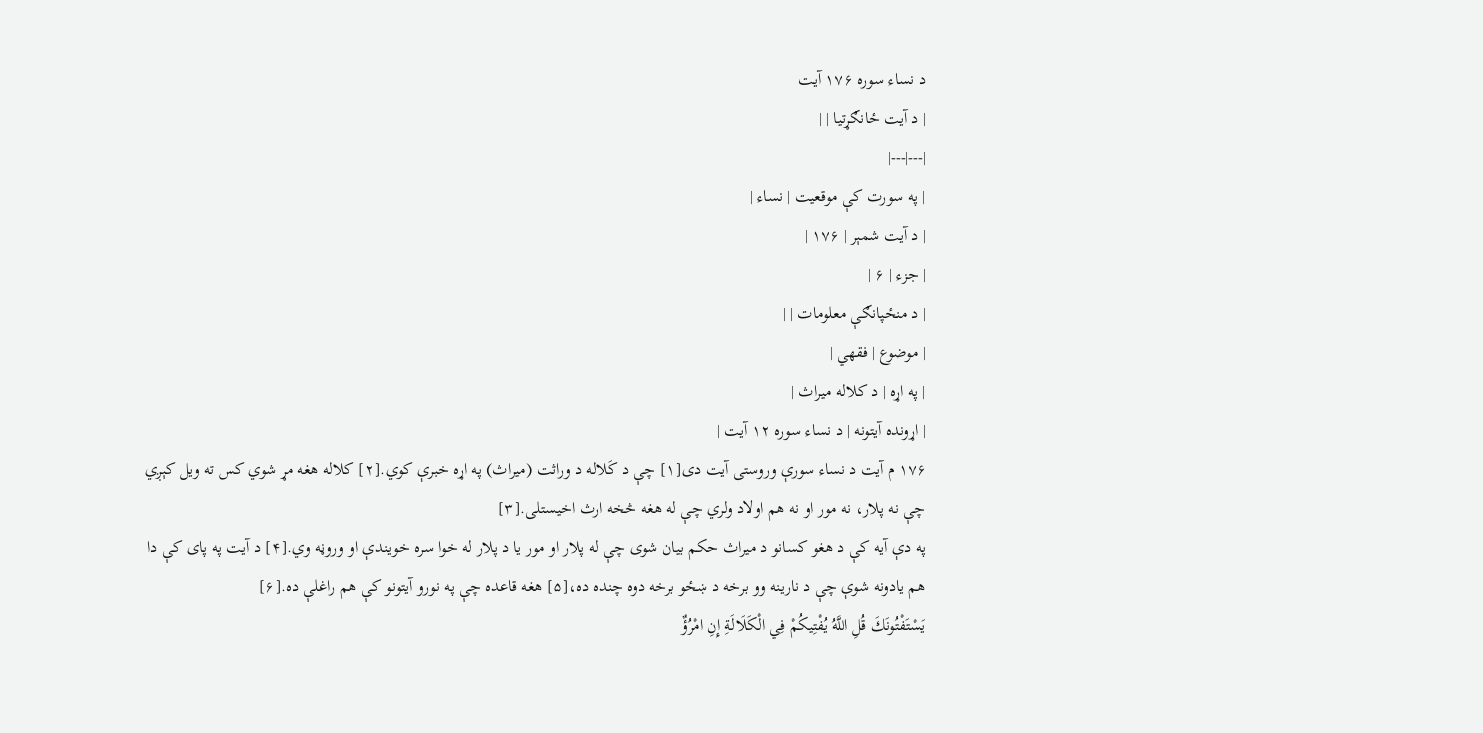د نساء سوره ۱۷۶ آیت
| د آیت ځانګړتیا | |
|---|---|
| په سورت کې موقعیت | نساء |
| د آیت شمېر | ۱۷۶ |
| جزء | ۶ |
| د منځپانګې معلومات | |
| موضوع | فقهي |
| په اړه | د کلاله میراث |
| اړونده آیتونه | د نساء سوره ۱۲ آیت |
۱۷۶ م آیت د نساء سورې وروستی آیت دی[۱] چې د کَلاله د وراثت (میراث) په اړه خبرې کوي.[۲] کلاله هغه مړ شوي کس ته ویل کېږي چې نه پلار، نه مور او نه هم اولاد ولري چې له هغه څخه ارث اخیستلی.[۳]
په دې آیه کې د هغو کسانو د میراث حکم بیان شوی چې له پلار او مور یا د پلار له خوا سره خویندې او وروڼه وي.[۴] د آیت په پای کې دا هم یادونه شوې چې د نارینه وو برخه د ښځو برخه دوه چنده ده،[۵] هغه قاعده چې په نورو آیتونو کې هم راغلې ده.[۶]
يَسْتَفْتُونَكَ قُلِ اللَّهُ يُفْتِيكُمْ فِي الْكَلَالَةِ إِنِ امْرُؤٌ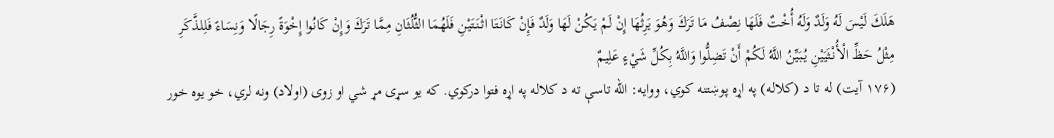هَلَكَ لَيْسَ لَهُ وَلَدٌ وَلَهُ أُخْتٌ فَلَهَا نِصْفُ مَا تَرَكَ وَهُوَ يَرِثُهَا إِنْ لَمْ يَكُنْ لَهَا وَلَدٌ فَإِنْ كَانَتَا اثْنَتَيْنِ فَلَهُمَا الثُّلُثَانِ مِمَّا تَرَكَ وَإِنْ كَانُوا إِخْوَةً رِجَالًا وَنِسَاءً فَلِلذَّكَرِ مِثْلُ حَظِّ الْأُنْثَيَيْنِ يُبَيِّنُ اللَّهُ لَكُمْ أَنْ تَضِلُّوا وَاللَّهُ بِكُلِّ شَيْءٍ عَلِيمٌ
(۱۷۶ آیت) له تا د (کلاله) په اړه پوښتنه کوي، ووايه: الله تاسې ته د کلاله په اړه فتوا درکوي. که يو سړی مړ شي او زوی (اولاد) ونه لري، خو يوه خور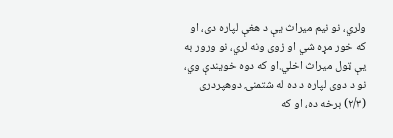ولري، نو نيم ميراث يې د هغې لپاره دی، او که خور مړه شي او زوی ونه لري، نو ورور به يې ټول ميراث اخلي.او که دوه خویندې وي، نو د دوی لپاره د ده له شتمنۍ دوهپردری (۲/۳) برخه ده، او که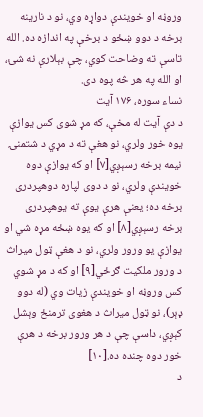وروڼه او خویندې دواړه وي، نو د نارینه برخه د دوو ښځو د برخې په اندازه ده. الله تاسې ته وضاحت کوي، چې بېلارې نه شئ، او الله په هر څه پوه دی.
نساء سوره، ۱۷۶ آیت
د دې آیت له مخې، که مړ شوی کس یوازې یوه خور ولري، نو هغې ته د مړي د شتمنۍ نیمه برخه رسېږي[۷] او که یوازې دوه خویندې ولري، نو د دوی لپاره دوهپردری برخه ده؛ یعنې هرې یوې ته یوهپردری برخه رسېږي[۸] او که یوه ښځه مړه شي او یوازې یو ورور ولري، نو د هغې ټول میراث د ورور ملکیت ګرځي[۹] او که د مړ شوي کس وروڼه او خویندې زیات وي (له دوو ډېر)، نو ټول میراث د هغوی ترمنځ وېشل کېږي، داسې چې د هر ورور برخه د هرې خور دوه چنده ده.[۱۰]
د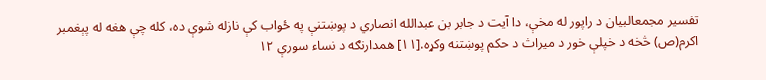تفسیر مجمعالبیان د راپور له مخې، دا آیت د جابر بن عبدالله انصاري د پوښتنې په ځواب کې نازله شوې ده، کله چې هغه له پېغمبر اکرم(ص) څخه د خپلې خور د میراث د حکم پوښتنه وکړه.[۱۱] همدارنګه د نساء سورې ۱۲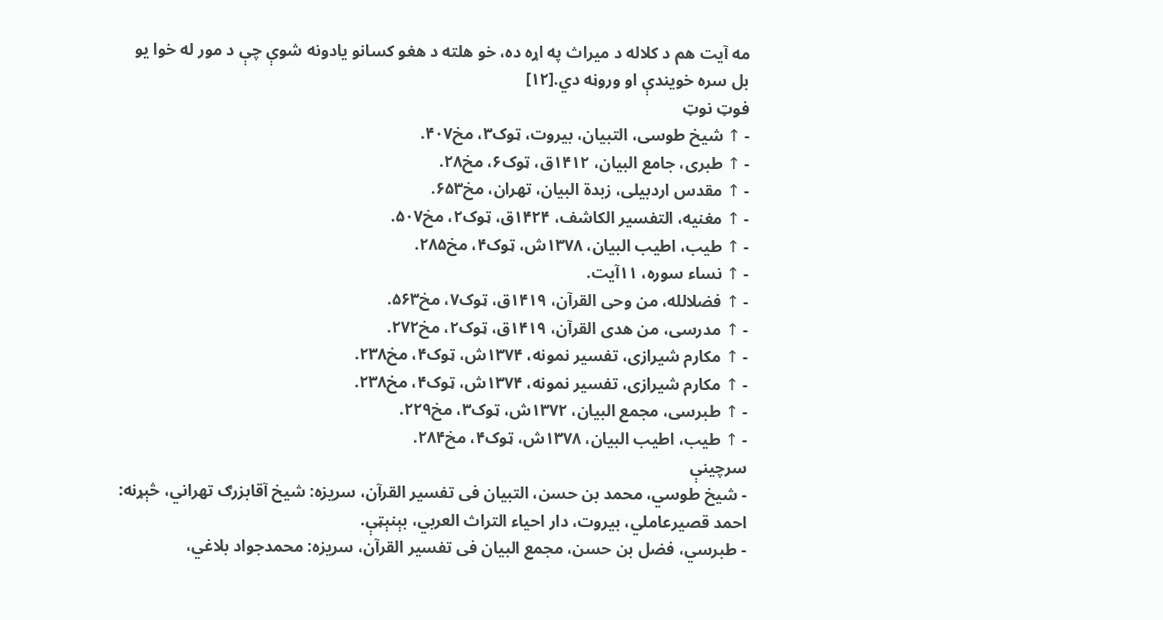مه آیت هم د کلاله د میراث په اړه ده، خو هلته د هغو کسانو یادونه شوې چې د مور له خوا یو بل سره خویندې او وروڼه دي.[۱۲]
فوټ نوټ
- ↑ شیخ طوسی، التبیان، بیروت، ټوک۳، مخ۴۰۷.
- ↑ طبری، جامع البیان، ۱۴۱۲ق، ټوک۶، مخ۲۸.
- ↑ مقدس اردبیلی، زبدة البیان، تهران، مخ۶۵۳.
- ↑ مغنیه، التفسیر الکاشف، ۱۴۲۴ق، ټوک۲، مخ۵۰۷.
- ↑ طیب، اطیب البیان، ۱۳۷۸ش، ټوک۴، مخ۲۸۵.
- ↑ نساء سوره، ۱۱آیت.
- ↑ فضلالله، من وحی القرآن، ۱۴۱۹ق، ټوک۷، مخ۵۶۳.
- ↑ مدرسی، من هدی القرآن، ۱۴۱۹ق، ټوک۲، مخ۲۷۲.
- ↑ مکارم شیرازی، تفسیر نمونه، ۱۳۷۴ش، ټوک۴، مخ۲۳۸.
- ↑ مکارم شیرازی، تفسیر نمونه، ۱۳۷۴ش، ټوک۴، مخ۲۳۸.
- ↑ طبرسی، مجمع البیان، ۱۳۷۲ش، ټوک۳، مخ۲۲۹.
- ↑ طیب، اطیب البیان، ۱۳۷۸ش، ټوک۴، مخ۲۸۴.
سرچينې
- شیخ طوسي، محمد بن حسن، التبیان فی تفسیر القرآن، سریزه: شیخ آقابزرګ تهراني، څېړنه: احمد قصیرعاملي، بیروت، دار احیاء التراث العربي، بېنېټې.
- طبرسي، فضل بن حسن، مجمع البیان فی تفسیر القرآن، سریزه: محمدجواد بلاغي،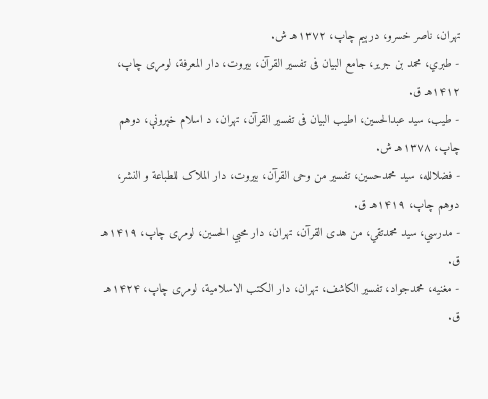تهران، ناصر خسرو، درېیم چاپ، ۱۳۷۲هـ ش.
- طبري، محمد بن جریر، جامع البیان فی تفسیر القرآن، بیروت، دار المعرفة، لومړی چاپ، ۱۴۱۲هـ ق.
- طیب، سید عبدالحسین، اطیب البیان فی تفسیر القرآن، تهران، د اسلام خپرونې، دوهم چاپ، ۱۳۷۸هـ ش.
- فضلالله، سید محمدحسین، تفسیر من وحی القرآن، بیروت، دار الملاک للطباعة و النشر، دوهم چاپ، ۱۴۱۹هـ ق.
- مدرسي، سید محمدتقي، من هدی القرآن، تهران، دار محبي الحسین، لومړی چاپ، ۱۴۱۹هـ ق.
- مغنیه، محمدجواد، تفسیر الکاشف، تهران، دار الکتب الاسلامیة، لومړی چاپ، ۱۴۲۴هـ ق.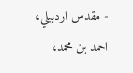- مقدس اردبیلي، احمد بن محمد،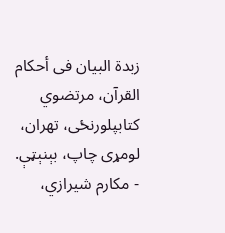زبدة البیان فی أحکام القرآن، مرتضوي کتابپلورنځی، تهران، لومړی چاپ، بېنېټې.
- مکارم شیرازي،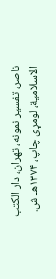ناصر، تفسیر نمونه، تهران، دار الکتب الاسلامیة، لومړی چاپ، ۱۳۷۴هـ ش.